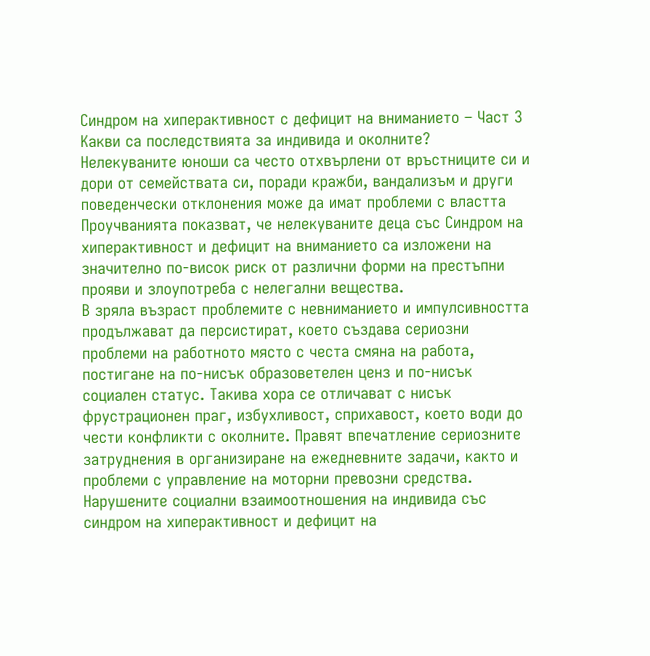Синдром на хиперактивност с дефицит на вниманието – Част 3
Какви са последствията за индивида и околните?
Нелекуваните юноши са често отхвърлени от връстниците си и дори от семействата си, поради кражби, вандализъм и други поведенчески отклонения може да имат проблеми с властта Проучванията показват, че нелекуваните деца със Синдром на хиперактивност и дефицит на вниманието са изложени на значително по-висок риск от различни форми на престъпни прояви и злоупотреба с нелегални вещества.
В зряла възраст проблемите с невниманието и импулсивността продължават да персистират, което създава сериозни проблеми на работното място с честа смяна на работа, постигане на по-нисък образоветелен ценз и по-нисък социален статус. Такива хора се отличават с нисък фрустрационен праг, избухливост, сприхавост, което води до чести конфликти с околните. Правят впечатление сериозните затруднения в организиране на ежедневните задачи, както и проблеми с управление на моторни превозни средства. Нарушените социални взаимоотношения на индивида със синдром на хиперактивност и дефицит на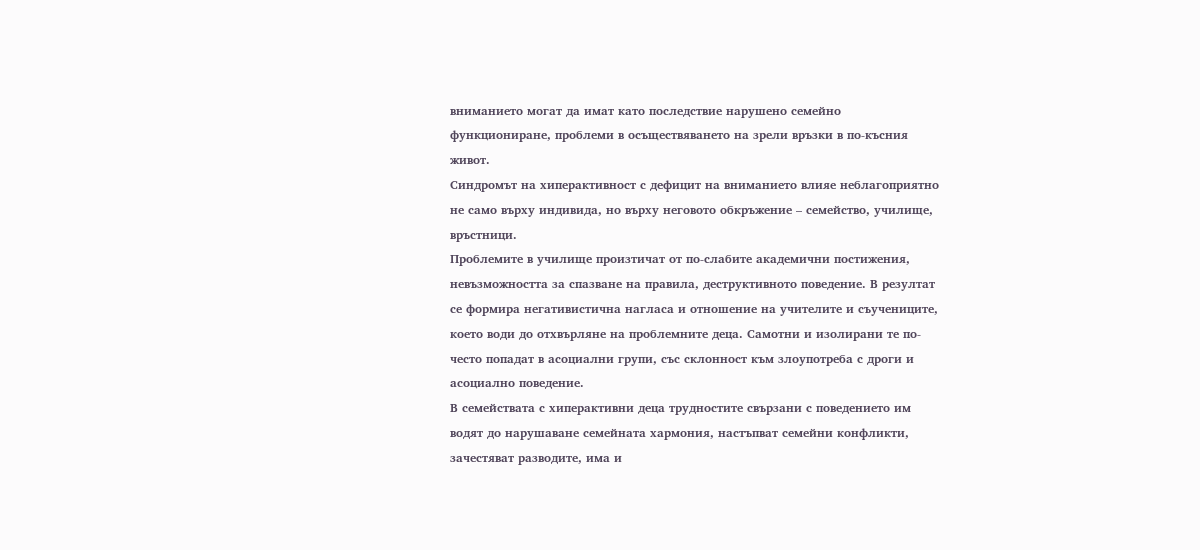вниманието могат да имат като последствие нарушено семейно функциониране, проблеми в осъществяването на зрели връзки в по-късния живот.
Синдромът на хиперактивност с дефицит на вниманието влияе неблагоприятно не само върху индивида, но върху неговото обкръжение – семейство, училище, връстници.
Проблемите в училище произтичат от по-слабите академични постижения, невъзможността за спазване на правила, деструктивното поведение. В резултат се формира негативистична нагласа и отношение на учителите и съучениците, което води до отхвърляне на проблемните деца. Самотни и изолирани те по-често попадат в асоциални групи, със склонност към злоупотреба с дроги и асоциално поведение.
В семействата с хиперактивни деца трудностите свързани с поведението им водят до нарушаване семейната хармония, настъпват семейни конфликти, зачестяват разводите, има и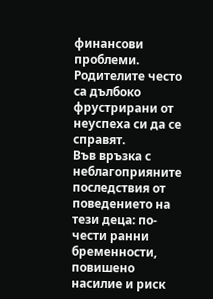финансови проблеми. Родителите често са дълбоко фрустрирани от неуспеха си да се справят.
Във връзка с неблагоприяните последствия от поведението на тези деца: по-чести ранни бременности, повишено насилие и риск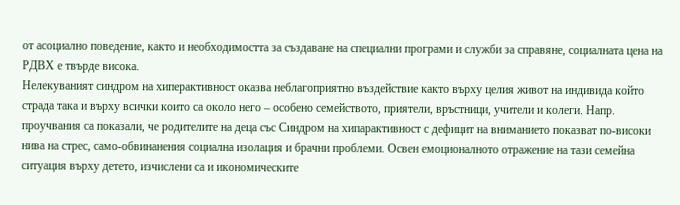от асоциално поведение, както и необходимостта за създаване на специални програми и служби за справяне, социалната цена на РДВХ е твърде висока.
Нелекуваният синдром на хиперактивност оказва неблагоприятно въздействие както върху целия живот на индивида който страда така и върху всички които са около него – особено семейството, приятели, връстници, учители и колеги. Напр. проучвания са показали, че родителите на деца със Синдром на хипарактивност с дефицит на вниманието показват по-високи нива на стрес, само-обвинанения социална изолация и брачни проблеми. Освен емоционалното отражение на тази семейна ситуация върху детето, изчислени са и икономическите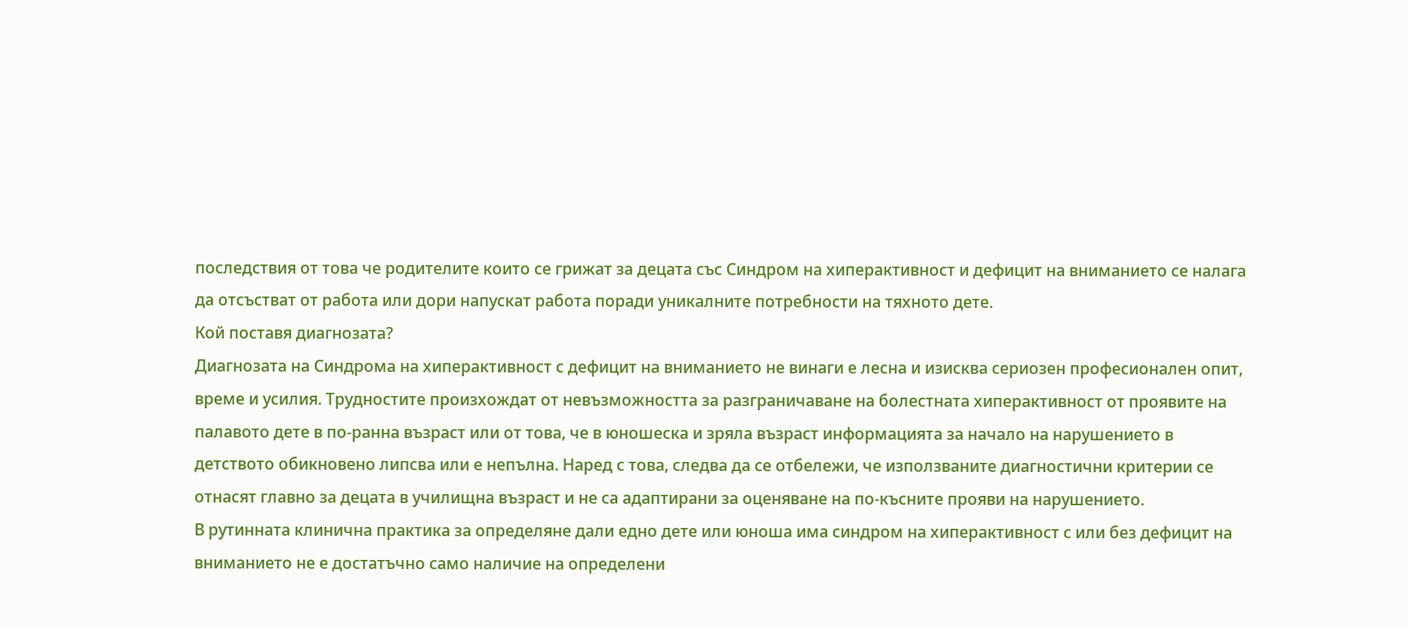последствия от това че родителите които се грижат за децата със Синдром на хиперактивност и дефицит на вниманието се налага да отсъстват от работа или дори напускат работа поради уникалните потребности на тяхното дете.
Кой поставя диагнозата?
Диагнозата на Синдрома на хиперактивност с дефицит на вниманието не винаги е лесна и изисква сериозен професионален опит, време и усилия. Трудностите произхождат от невъзможността за разграничаване на болестната хиперактивност от проявите на палавото дете в по-ранна възраст или от това, че в юношеска и зряла възраст информацията за начало на нарушението в детството обикновено липсва или е непълна. Наред с това, следва да се отбележи, че използваните диагностични критерии се отнасят главно за децата в училищна възраст и не са адаптирани за оценяване на по-късните прояви на нарушението.
В рутинната клинична практика за определяне дали едно дете или юноша има синдром на хиперактивност с или без дефицит на вниманието не е достатъчно само наличие на определени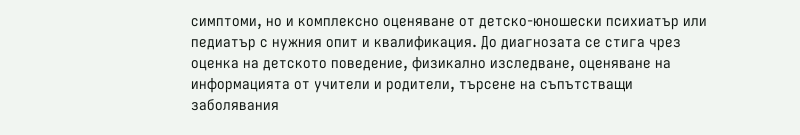симптоми, но и комплексно оценяване от детско-юношески психиатър или педиатър с нужния опит и квалификация. До диагнозата се стига чрез оценка на детското поведение, физикално изследване, оценяване на информацията от учители и родители, търсене на съпътстващи заболявания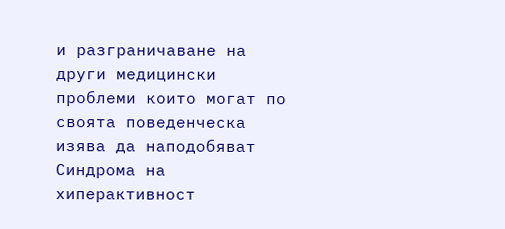и разграничаване на други медицински проблеми които могат по своята поведенческа изява да наподобяват Синдрома на хиперактивност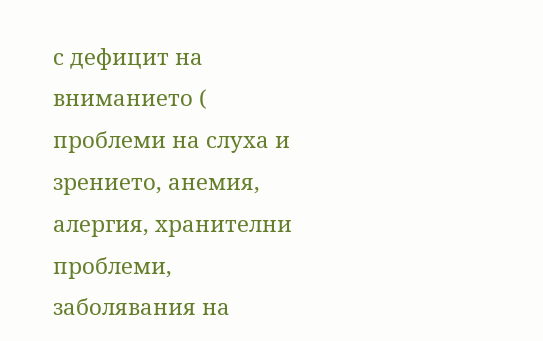с дефицит на вниманието ( проблеми на слуха и зрението, анемия, алергия, хранителни проблеми, заболявания на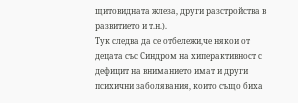щитовидната жлеза, други разстройства в развитието и т.н.).
Тук следва да се отбележи,че някои от децата със Синдром на хиперактивност с дефицит на вниманието имат и други психични заболявания, които също биха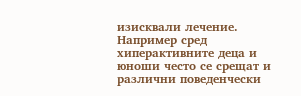изисквали лечение. Например сред хиперактивните деца и юноши често се срещат и различни поведенчески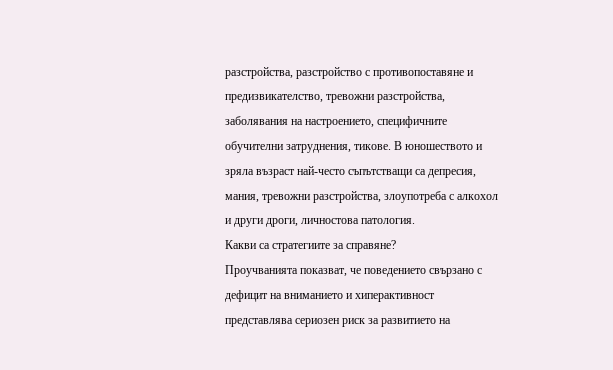разстройства, разстройство с противопоставяне и предизвикателство, тревожни разстройства, заболявания на настроението, специфичните обучителни затруднения, тикове. В юношеството и зряла възраст най-често съпътстващи са депресия, мания, тревожни разстройства, злоупотреба с алкохол и други дроги, личностова патология.
Какви са стратегиите за справяне?
Проучванията показват, че поведението свързано с дефицит на вниманието и хиперактивност представлява сериозен риск за развитието на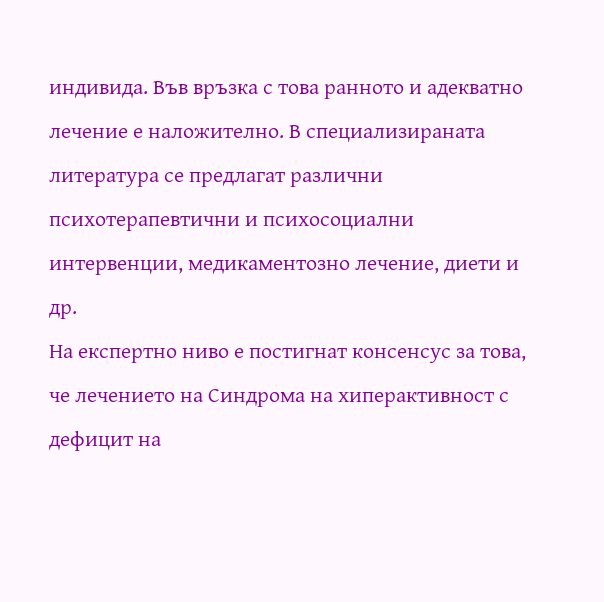индивида. Във връзка с това ранното и адекватно лечение е наложително. В специализираната литература се предлагат различни психотерапевтични и психосоциални интервенции, медикаментозно лечение, диети и др.
На експертно ниво е постигнат консенсус за това, че лечението на Синдрома на хиперактивност с дефицит на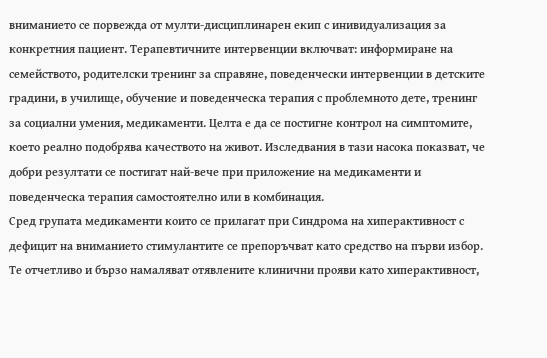вниманието се порвежда от мулти-дисциплинарен екип с инивидуализация за конкретния пациент. Терапевтичните интервенции включват: информиране на семейството, родителски тренинг за справяне, поведенчески интервенции в детските градини, в училище, обучение и поведенческа терапия с проблемното дете, тренинг за социални умения, медикаменти. Целта е да се постигне контрол на симптомите, което реално подобрява качеството на живот. Изследвания в тази насока показват, че добри резултати се постигат най-вече при приложение на медикаменти и поведенческа терапия самостоятелно или в комбинация.
Сред групата медикаменти които се прилагат при Синдрома на хиперактивност с дефицит на вниманието стимулантите се препоръчват като средство на първи избор. Те отчетливо и бързо намаляват отявлените клинични прояви като хиперактивност,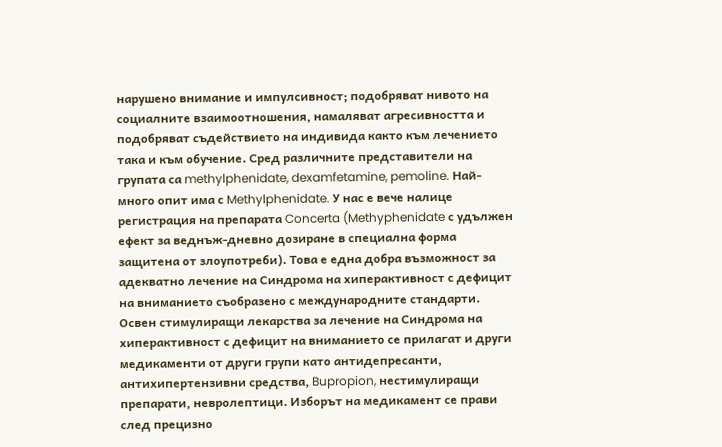нарушено внимание и импулсивност; подобряват нивото на социалните взаимоотношения, намаляват агресивността и подобряват съдействието на индивида както към лечението така и към обучение. Сред различните представители на групата са methylphenidate, dexamfetamine, pemoline. Най-много опит има с Methylphenidate. У нас е вече налице регистрация на препарата Concerta (Methyphenidate с удължен ефект за веднъж-дневно дозиране в специална форма защитена от злоупотреби). Това е една добра възможност за адекватно лечение на Синдрома на хиперактивност с дефицит на вниманието съобразено с международните стандарти.
Освен стимулиращи лекарства за лечение на Синдрома на хиперактивност с дефицит на вниманието се прилагат и други медикаменти от други групи като антидепресанти, антихипертензивни средства, Bupropion, нестимулиращи препарати, невролептици. Изборът на медикамент се прави след прецизно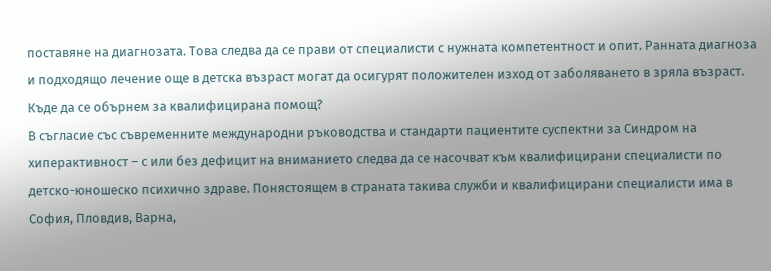поставяне на диагнозата. Това следва да се прави от специалисти с нужната компетентност и опит. Ранната диагноза и подходящо лечение още в детска възраст могат да осигурят положителен изход от заболяването в зряла възраст.
Къде да се обърнем за квалифицирана помощ?
В съгласие със съвременните международни ръководства и стандарти пациентите суспектни за Синдром на хиперактивност – с или без дефицит на вниманието следва да се насочват към квалифицирани специалисти по детско-юношеско психично здраве. Понястоящем в страната такива служби и квалифицирани специалисти има в София, Пловдив, Варна,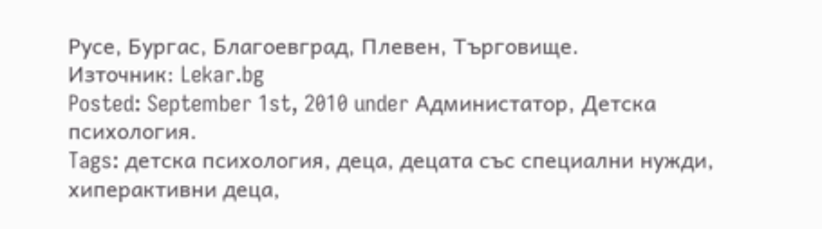Русе, Бургас, Благоевград, Плевен, Търговище.
Източник: Lekar.bg
Posted: September 1st, 2010 under Администатор, Детска психология.
Tags: детска психология, деца, децата със специални нужди, хиперактивни деца,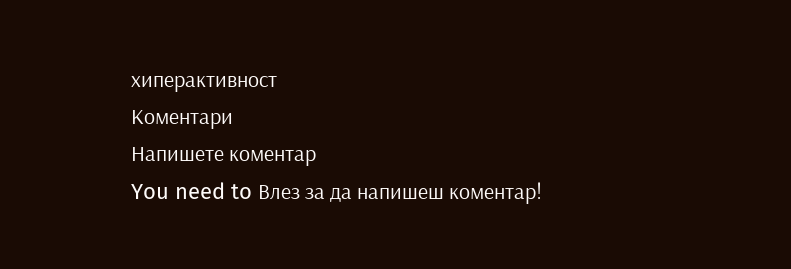хиперактивност
Коментари
Напишете коментар
You need to Влез за да напишеш коментар!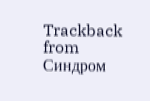Trackback from Синдром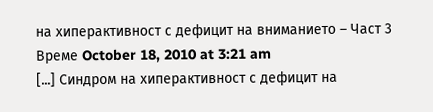на хиперактивност с дефицит на вниманието – Част 3
Време October 18, 2010 at 3:21 am
[...] Синдром на хиперактивност с дефицит на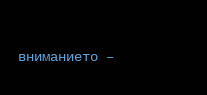вниманието –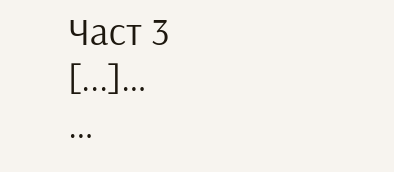Част 3 [...]…
…